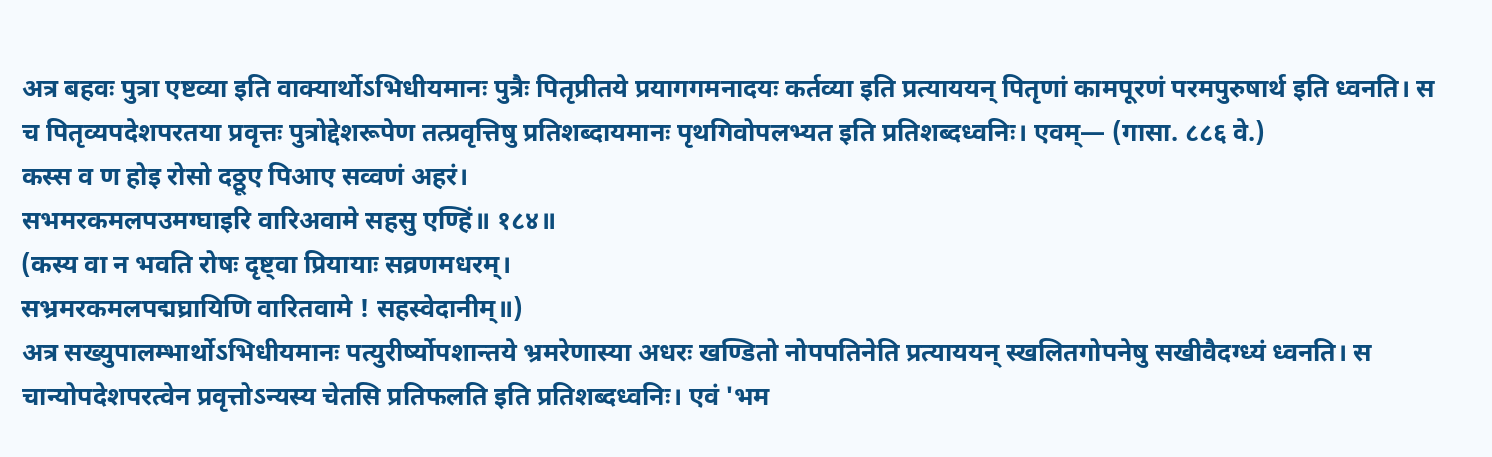अत्र बहवः पुत्रा एष्टव्या इति वाक्यार्थोऽभिधीयमानः पुत्रैः पितृप्रीतये प्रयागगमनादयः कर्तव्या इति प्रत्याययन् पितृणां कामपूरणं परमपुरुषार्थ इति ध्वनति। स च पितृव्यपदेशपरतया प्रवृत्तः पुत्रोद्देशरूपेण तत्प्रवृत्तिषु प्रतिशब्दायमानः पृथगिवोपलभ्यत इति प्रतिशब्दध्वनिः। एवम्— (गासा. ८८६ वे.)
कस्स व ण होइ रोसो दठ्ठूए पिआए सव्वणं अहरं।
सभमरकमलपउमग्घाइरि वारिअवामे सहसु एण्हिं॥ १८४॥
(कस्य वा न भवति रोषः दृष्ट्वा प्रियायाः सव्रणमधरम्।
सभ्रमरकमलपद्मघ्रायिणि वारितवामे ! सहस्वेदानीम्॥)
अत्र सख्युपालम्भार्थोऽभिधीयमानः पत्युरीर्ष्योपशान्तये भ्रमरेणास्या अधरः खण्डितो नोपपतिनेति प्रत्याययन् स्खलितगोपनेषु सखीवैदग्ध्यं ध्वनति। स चान्योपदेशपरत्वेन प्रवृत्तोऽन्यस्य चेतसि प्रतिफलति इति प्रतिशब्दध्वनिः। एवं 'भम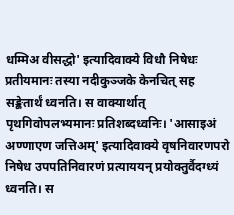धम्मिअ वीसद्धो' इत्यादिवाक्ये विधौ निषेधः प्रतीयमानः तस्या नदीकुञ्जके केनचित् सह सङ्केतार्थं ध्वनति। स वाक्यार्थात् पृथगिवोपलभ्यमानः प्रतिशब्दध्वनिः। 'आसाइअं अण्णाएण जत्तिअम्' इत्यादिवाक्ये वृषनिवारणपरो निषेध उपपतिनिवारणं प्रत्याययन् प्रयोक्तुर्वैदग्ध्यं ध्वनति। स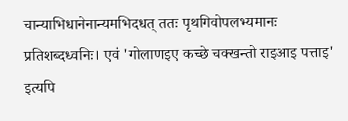चान्याभिधानेनान्यमभिदधत् ततः पृथगिवोपलभ्यमानः प्रतिशब्दध्वनिः। एवं 'गोलाणइए कच्छे चक्खन्तो राइआइ पत्ताइ' इत्यपि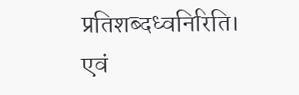प्रतिशब्दध्वनिरिति।
एवं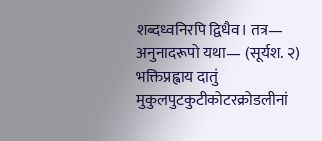शब्दध्वनिरपि द्विधैव। तत्र—
अनुनादरूपो यथा— (सूर्यश. २)
भक्तिप्रह्वाय दातुं मुकुलपुटकुटीकोटरक्रोडलीनां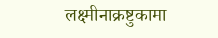लक्ष्मीनाक्रष्टुकामा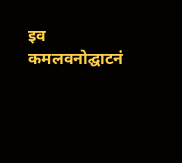इव कमलवनोद्घाटनं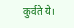कुर्वते ये।